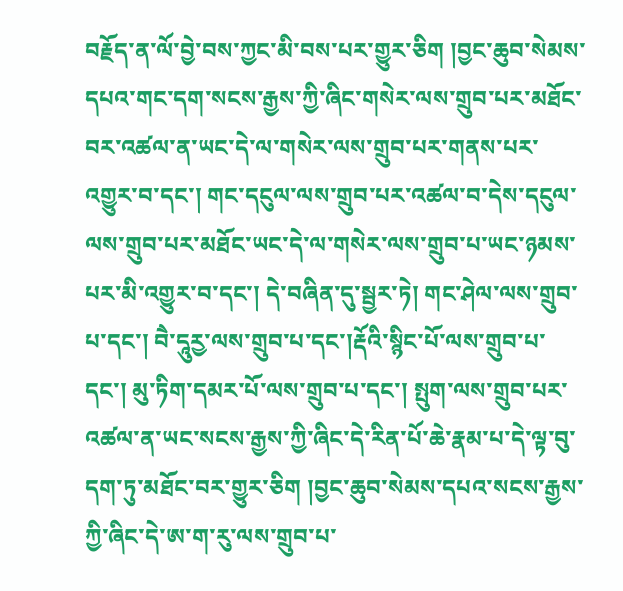བརྗོད་ན་ལོ་བྱེ་བས་ཀྱང་མི་བས་པར་གྱུར་ཅིག །བྱང་ཆུབ་སེམས་དཔའ་གང་དག་སངས་རྒྱས་ཀྱི་ཞིང་གསེར་ལས་གྲུབ་པར་མཐོང་བར་འཚལ་ན་ཡང་དེ་ལ་གསེར་ལས་གྲུབ་པར་གནས་པར་འགྱུར་བ་དང་། གང་དངུལ་ལས་གྲུབ་པར་འཚལ་བ་དེས་དངུལ་ལས་གྲུབ་པར་མཐོང་ཡང་དེ་ལ་གསེར་ལས་གྲུབ་པ་ཡང་ཉམས་པར་མི་འགྱུར་བ་དང་། དེ་བཞིན་དུ་སྦྱར་ཏེ། གང་ཤེལ་ལས་གྲུབ་པ་དང་། བཻ་དཱུརྱ་ལས་གྲུབ་པ་དང་།རྡོའི་སྙིང་པོ་ལས་གྲུབ་པ་དང་། མུ་ཏིག་དམར་པོ་ལས་གྲུབ་པ་དང་། སྤུག་ལས་གྲུབ་པར་འཚལ་ན་ཡང་སངས་རྒྱས་ཀྱི་ཞིང་དེ་རིན་པོ་ཆེ་རྣམ་པ་དེ་ལྟ་བུ་དག་ཏུ་མཐོང་བར་གྱུར་ཅིག །བྱང་ཆུབ་སེམས་དཔའ་སངས་རྒྱས་ཀྱི་ཞིང་དེ་ཨ་ག་རུ་ལས་གྲུབ་པ་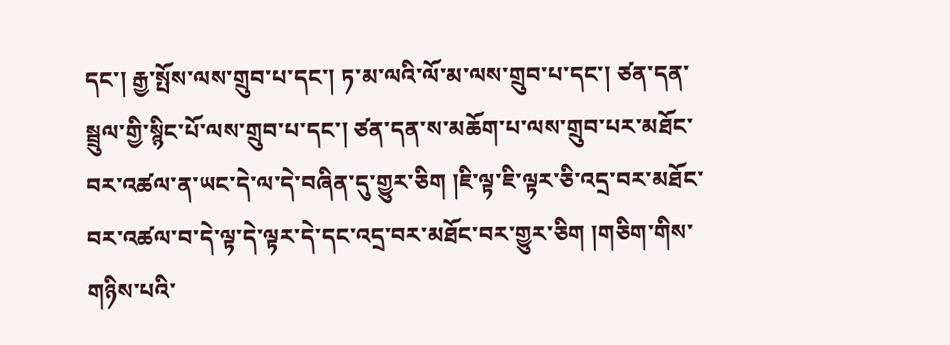དང་། རྒྱ་སྤོས་ལས་གྲུབ་པ་དང་། ཏ་མ་ལའི་ལོ་མ་ལས་གྲུབ་པ་དང་། ཙན་དན་སྦྲུལ་གྱི་སྙིང་པོ་ལས་གྲུབ་པ་དང་། ཙན་དན་ས་མཆོག་པ་ལས་གྲུབ་པར་མཐོང་བར་འཚལ་ན་ཡང་དེ་ལ་དེ་བཞིན་དུ་གྱུར་ཅིག །ཇི་ལྟ་ཇི་ལྟར་ཅི་འདྲ་བར་མཐོང་བར་འཚལ་བ་དེ་ལྟ་དེ་ལྟར་དེ་དང་འདྲ་བར་མཐོང་བར་གྱུར་ཅིག །གཅིག་གིས་གཉིས་པའི་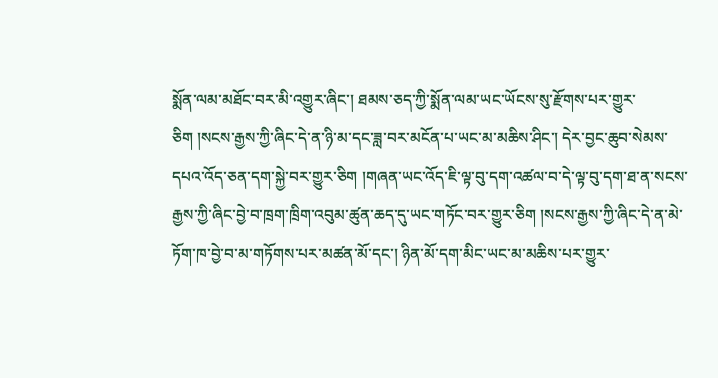སྨོན་ལམ་མཐོང་བར་མི་འགྱུར་ཞིང་། ཐམས་ཅད་ཀྱི་སྨོན་ལམ་ཡང་ཡོངས་སུ་རྫོགས་པར་གྱུར་ཅིག །སངས་རྒྱས་ཀྱི་ཞིང་དེ་ན་ཉི་མ་དང་ཟླ་བར་མངོན་པ་ཡང་མ་མཆིས་ཤིང་། དེར་བྱང་ཆུབ་སེམས་དཔའ་འོད་ཅན་དག་སྐྱེ་བར་གྱུར་ཅིག །གཞན་ཡང་འོད་ཇི་ལྟ་བུ་དག་འཚལ་བ་དེ་ལྟ་བུ་དག་ཐ་ན་སངས་རྒྱས་ཀྱི་ཞིང་བྱེ་བ་ཁྲག་ཁྲིག་འབུམ་ཚུན་ཆད་དུ་ཡང་གཏོང་བར་གྱུར་ཅིག །སངས་རྒྱས་ཀྱི་ཞིང་དེ་ན་མེ་ཏོག་ཁ་བྱེ་བ་མ་གཏོགས་པར་མཚན་མོ་དང་། ཉིན་མོ་དག་མིང་ཡང་མ་མཆིས་པར་གྱུར་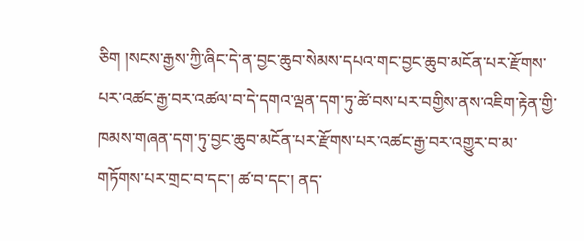ཅིག །སངས་རྒྱས་ཀྱི་ཞིང་དེ་ན་བྱང་ཆུབ་སེམས་དཔའ་གང་བྱང་ཆུབ་མངོན་པར་རྫོགས་པར་འཚང་རྒྱ་བར་འཚལ་བ་དེ་དགའ་ལྡན་དག་ཏུ་ཚེ་བས་པར་བགྱིས་ནས་འཇིག་རྟེན་གྱི་ཁམས་གཞན་དག་ཏུ་བྱང་ཆུབ་མངོན་པར་རྫོགས་པར་འཚང་རྒྱ་བར་འགྱུར་བ་མ་གཏོགས་པར་གྲང་བ་དང་། ཚ་བ་དང་། ནད་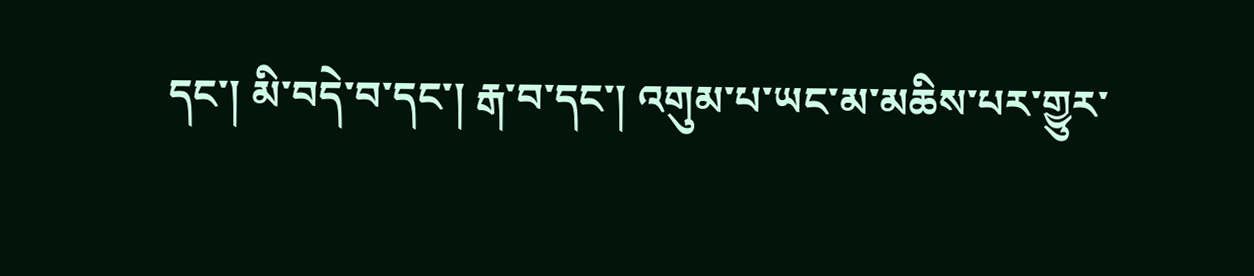དང་། མི་བདེ་བ་དང་། རྒ་བ་དང་། འགུམ་པ་ཡང་མ་མཆིས་པར་གྱུར་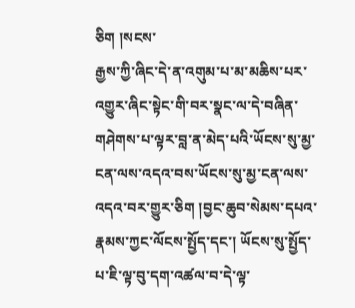ཅིག །སངས་
རྒྱས་ཀྱི་ཞིང་དེ་ན་འགུམ་པ་མ་མཆིས་པར་འགྱུར་ཞིང་སྟེང་གི་བར་སྣང་ལ་དེ་བཞིན་གཤེགས་པ་ལྟར་བླ་ན་མེད་པའི་ཡོངས་སུ་མྱ་ངན་ལས་འདའ་བས་ཡོངས་སུ་མྱ་ངན་ལས་འདའ་བར་གྱུར་ཅིག །བྱང་ཆུབ་སེམས་དཔའ་རྣམས་ཀྱང་ལོངས་སྤྱོད་དང་། ཡོངས་སུ་སྤྱོད་པ་ཇི་ལྟ་བུ་དག་འཚལ་བ་དེ་ལྟ་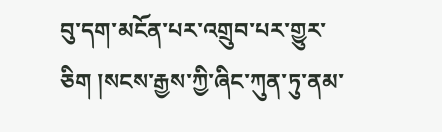བུ་དག་མངོན་པར་འགྲུབ་པར་གྱུར་ཅིག །སངས་རྒྱས་ཀྱི་ཞིང་ཀུན་ཏུ་ནམ་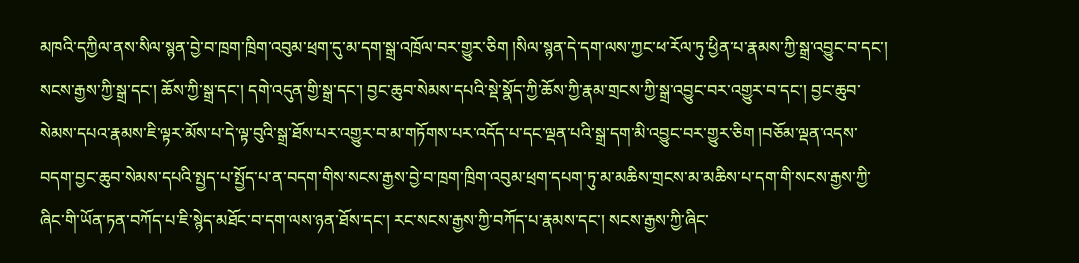མཁའི་དཀྱིལ་ནས་སིལ་སྙན་བྱེ་བ་ཁྲག་ཁྲིག་འབུམ་ཕྲག་དུ་མ་དག་སྒྲ་འཁྲོལ་བར་གྱུར་ཅིག །སིལ་སྙན་དེ་དག་ལས་ཀྱང་ཕ་རོལ་ཏུ་ཕྱིན་པ་རྣམས་ཀྱི་སྒྲ་འབྱུང་བ་དང་། སངས་རྒྱས་ཀྱི་སྒྲ་དང་། ཆོས་ཀྱི་སྒྲ་དང་། དགེ་འདུན་གྱི་སྒྲ་དང་། བྱང་ཆུབ་སེམས་དཔའི་སྡེ་སྣོད་ཀྱི་ཆོས་ཀྱི་རྣམ་གྲངས་ཀྱི་སྒྲ་འབྱུང་བར་འགྱུར་བ་དང་། བྱང་ཆུབ་སེམས་དཔའ་རྣམས་ཇི་ལྟར་མོས་པ་དེ་ལྟ་བུའི་སྒྲ་ཐོས་པར་འགྱུར་བ་མ་གཏོགས་པར་འདོད་པ་དང་ལྡན་པའི་སྒྲ་དག་མི་འབྱུང་བར་གྱུར་ཅིག །བཅོམ་ལྡན་འདས་བདག་བྱང་ཆུབ་སེམས་དཔའི་སྤྱད་པ་སྤྱོད་པ་ན་བདག་གིས་སངས་རྒྱས་བྱེ་བ་ཁྲག་ཁྲིག་འབུམ་ཕྲག་དཔག་ཏུ་མ་མཆིས་གྲངས་མ་མཆིས་པ་དག་གི་སངས་རྒྱས་ཀྱི་ཞིང་གི་ཡོན་ཏན་བཀོད་པ་ཇི་སྙེད་མཐོང་བ་དག་ལས་ཉན་ཐོས་དང་། རང་སངས་རྒྱས་ཀྱི་བཀོད་པ་རྣམས་དང་། སངས་རྒྱས་ཀྱི་ཞིང་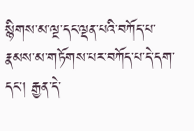སྙིགས་མ་ལྔ་དང་ལྡན་པའི་བཀོད་པ་རྣམས་མ་གཏོགས་པར་བཀོད་པ་དེ་དག་དང་། རྒྱན་དེ་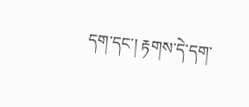དག་དང་། རྟགས་དེ་དག་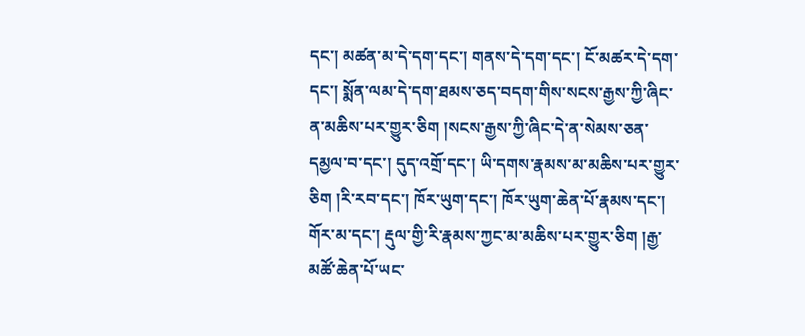དང་། མཚན་མ་དེ་དག་དང་། གནས་དེ་དག་དང་། ངོ་མཚར་དེ་དག་དང་། སྨོན་ལམ་དེ་དག་ཐམས་ཅད་བདག་གིས་སངས་རྒྱས་ཀྱི་ཞིང་ན་མཆིས་པར་གྱུར་ཅིག །སངས་རྒྱས་ཀྱི་ཞིང་དེ་ན་སེམས་ཅན་དམྱལ་བ་དང་། དུད་འགྲོ་དང་། ཡི་དགས་རྣམས་མ་མཆིས་པར་གྱུར་ཅིག །རི་རབ་དང་། ཁོར་ཡུག་དང་། ཁོར་ཡུག་ཆེན་པོ་རྣམས་དང་། གོར་མ་དང་། རྡུལ་གྱི་རི་རྣམས་ཀྱང་མ་མཆིས་པར་གྱུར་ཅིག །རྒྱ་མཚོ་ཆེན་པོ་ཡང་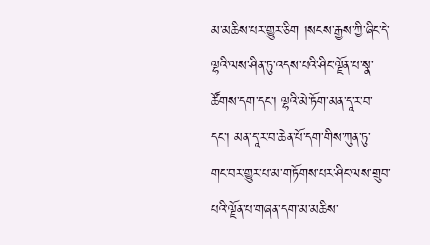མ་མཆིས་པར་གྱུར་ཅིག །སངས་རྒྱས་ཀྱི་ཞིང་དེ་ལྷའི་ལས་ཤིན་ཏུ་འདས་པའི་ཤིང་ལྗོན་པ་སྣ་ཚོགས་དག་དང་། ལྷའི་མེ་ཏོག་མན་དཱ་ར་བ་དང་། མན་དཱ་ར་བ་ཆེན་པོ་དག་གིས་ཀུན་ཏུ་
གང་བར་གྱུར་པ་མ་གཏོགས་པར་ཤིང་ལས་གྲུབ་པའི་ལྗོན་པ་གཞན་དག་མ་མཆིས་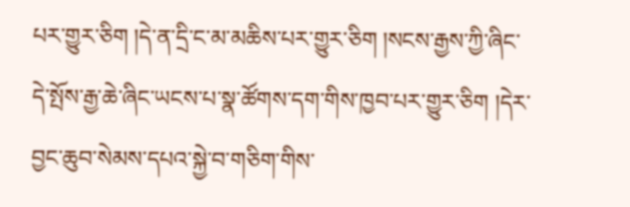པར་གྱུར་ཅིག །དེ་ན་དྲི་ང་མ་མཆིས་པར་གྱུར་ཅིག །སངས་རྒྱས་ཀྱི་ཞིང་དེ་སྤོས་རྒྱ་ཆེ་ཞིང་ཡངས་པ་སྣ་ཚོགས་དག་གིས་ཁྱབ་པར་གྱུར་ཅིག །དེར་བྱང་ཆུབ་སེམས་དཔའ་སྐྱེ་བ་གཅིག་གིས་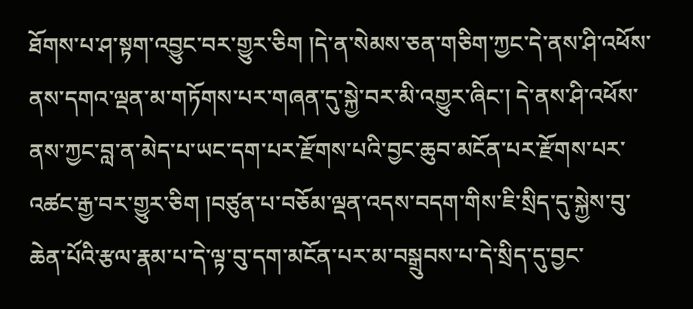ཐོགས་པ་ཤ་སྟག་འབྱུང་བར་གྱུར་ཅིག །དེ་ན་སེམས་ཅན་གཅིག་ཀྱང་དེ་ནས་ཤི་འཕོས་ནས་དགའ་ལྡན་མ་གཏོགས་པར་གཞན་དུ་སྐྱེ་བར་མི་འགྱུར་ཞིང་། དེ་ནས་ཤི་འཕོས་ནས་ཀྱང་བླ་ན་མེད་པ་ཡང་དག་པར་རྫོགས་པའི་བྱང་ཆུབ་མངོན་པར་རྫོགས་པར་འཚང་རྒྱ་བར་གྱུར་ཅིག །བཙུན་པ་བཅོམ་ལྡན་འདས་བདག་གིས་ཇི་སྲིད་དུ་སྐྱེས་བུ་ཆེན་པོའི་རྩལ་རྣམ་པ་དེ་ལྟ་བུ་དག་མངོན་པར་མ་བསྒྲུབས་པ་དེ་སྲིད་དུ་བྱང་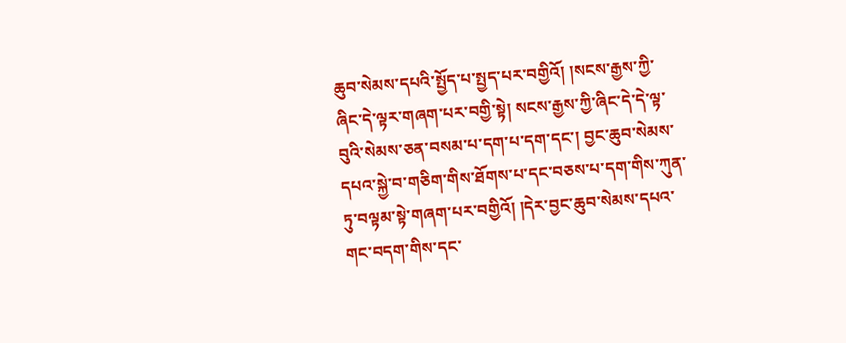ཆུབ་སེམས་དཔའི་སྤྱོད་པ་སྤྱད་པར་བགྱིའོ། །སངས་རྒྱས་ཀྱི་ཞིང་དེ་ལྟར་གཞག་པར་བགྱི་སྟེ། སངས་རྒྱས་ཀྱི་ཞིང་དེ་དེ་ལྟ་བུའི་སེམས་ཅན་བསམ་པ་དག་པ་དག་དང་། བྱང་ཆུབ་སེམས་དཔའ་སྐྱེ་བ་གཅིག་གིས་ཐོགས་པ་དང་བཅས་པ་དག་གིས་ཀུན་ཏུ་བལྟམ་སྟེ་གཞག་པར་བགྱིའོ། །དེར་བྱང་ཆུབ་སེམས་དཔའ་གང་བདག་གིས་དང་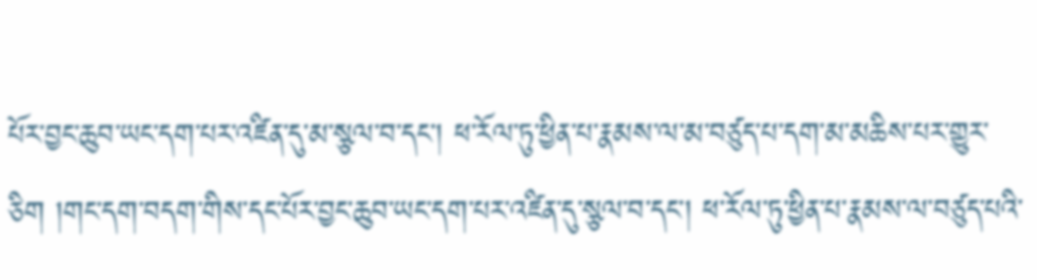པོར་བྱང་ཆུབ་ཡང་དག་པར་འཛིན་དུ་མ་སྩལ་བ་དང་། ཕ་རོལ་ཏུ་ཕྱིན་པ་རྣམས་ལ་མ་བཙུད་པ་དག་མ་མཆིས་པར་གྱུར་ཅིག །གང་དག་བདག་གིས་དང་པོར་བྱང་ཆུབ་ཡང་དག་པར་འཛིན་དུ་སྩལ་བ་དང་། ཕ་རོལ་ཏུ་ཕྱིན་པ་རྣམས་ལ་བཙུད་པའི་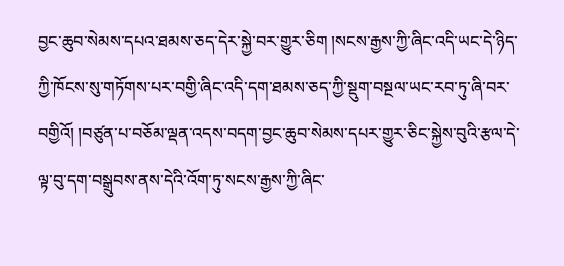བྱང་ཆུབ་སེམས་དཔའ་ཐམས་ཅད་དེར་སྐྱེ་བར་གྱུར་ཅིག །སངས་རྒྱས་ཀྱི་ཞིང་འདི་ཡང་དེ་ཉིད་ཀྱི་ཁོངས་སུ་གཏོགས་པར་བགྱི་ཞིང་འདི་དག་ཐམས་ཅད་ཀྱི་སྡུག་བསྔལ་ཡང་རབ་ཏུ་ཞི་བར་བགྱིའོ། །བཙུན་པ་བཅོམ་ལྡན་འདས་བདག་བྱང་ཆུབ་སེམས་དཔར་གྱུར་ཅིང་སྐྱེས་བུའི་རྩལ་དེ་ལྟ་བུ་དག་བསྒྲུབས་ནས་དེའི་འོག་ཏུ་སངས་རྒྱས་ཀྱི་ཞིང་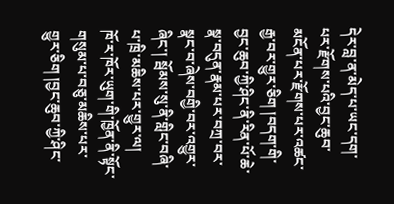དེར་བླ་ན་མེད་པ་ཡང་དག་པར་རྫོགས་པའི་བྱང་ཆུབ་མངོན་པར་རྫོགས་པར་འཚང་རྒྱ་བར་གྱུར་ཅིག །བདག་གི་བྱང་ཆུབ་ཀྱི་ཤིང་ནི་རིན་པོ་ཆེ་སྣ་བདུན་རྣམ་པར་བཀྲ་བར་སྣང་བ་ཞེས་བགྱི་བར་འགྱུར་ཞིང་། སྦོམས་སུ་ནི་གླིང་བཞི་པ་ཁྲི་མཆིས་པར་གྱུར་ལ།
ཁོ་ར་ཁོར་ཡུག་གི་ཁྱོན་ནི་སྟོང་གསུམ་པ་བཅུ་མཆིས་པར་གྱུར་ཅིག །བྱང་ཆུབ་ཀྱི་ཤིང་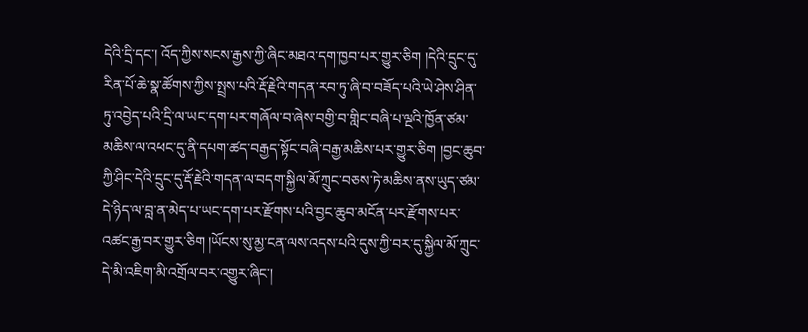དེའི་དྲི་དང་། འོད་ཀྱིས་སངས་རྒྱས་ཀྱི་ཞིང་མཐའ་དག་ཁྱབ་པར་གྱུར་ཅིག །དེའི་དྲུང་དུ་རིན་པོ་ཆེ་སྣ་ཚོགས་ཀྱིས་སྤྲས་པའི་རྡོ་རྗེའི་གདན་རབ་ཏུ་ཞི་བ་བཟོད་པའི་ཡེ་ཤེས་ཤིན་ཏུ་འབྱེད་པའི་དྲི་ལ་ཡང་དག་པར་གཞོལ་བ་ཞེས་བགྱི་བ་གླིང་བཞི་པ་ལྔའི་ཁྱོན་ཙམ་མཆིས་ལ་འཕང་དུ་ནི་དཔག་ཚད་བརྒྱད་སྟོང་བཞི་བརྒྱ་མཆིས་པར་གྱུར་ཅིག །བྱང་ཆུབ་ཀྱི་ཤིང་དེའི་དྲུང་དུ་རྡོ་རྗེའི་གདན་ལ་བདག་སྐྱིལ་མོ་ཀྲུང་བཅས་ཏེ་མཆིས་ནས་ཡུད་ཙམ་དེ་ཉིད་ལ་བླ་ན་མེད་པ་ཡང་དག་པར་རྫོགས་པའི་བྱང་ཆུབ་མངོན་པར་རྫོགས་པར་འཚང་རྒྱ་བར་གྱུར་ཅིག །ཡོངས་སུ་མྱ་ངན་ལས་འདས་པའི་དུས་ཀྱི་བར་དུ་སྐྱིལ་མོ་ཀྲུང་དེ་མི་འཇིག་མི་འགྲོལ་བར་འགྱུར་ཞིང་།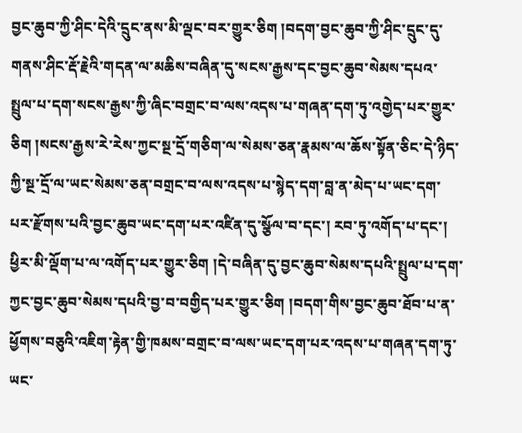བྱང་ཆུབ་ཀྱི་ཤིང་དེའི་དྲུང་ནས་མི་ལྡང་བར་གྱུར་ཅིག །བདག་བྱང་ཆུབ་ཀྱི་ཤིང་དྲུང་དུ་གནས་ཤིང་རྡོ་རྗེའི་གདན་ལ་མཆིས་བཞིན་དུ་སངས་རྒྱས་དང་བྱང་ཆུབ་སེམས་དཔའ་སྤྲུལ་པ་དག་སངས་རྒྱས་ཀྱི་ཞིང་བགྲང་བ་ལས་འདས་པ་གཞན་དག་ཏུ་འགྱེད་པར་གྱུར་ཅིག །སངས་རྒྱས་རེ་རེས་ཀྱང་སྔ་དྲོ་གཅིག་ལ་སེམས་ཅན་རྣམས་ལ་ཆོས་སྟོན་ཅིང་དེ་ཉིད་ཀྱི་སྔ་དྲོ་ལ་ཡང་སེམས་ཅན་བགྲང་བ་ལས་འདས་པ་སྙེད་དག་བླ་ན་མེད་པ་ཡང་དག་པར་རྫོགས་པའི་བྱང་ཆུབ་ཡང་དག་པར་འཛིན་དུ་སྩོལ་བ་དང་། རབ་ཏུ་འགོད་པ་དང་། ཕྱིར་མི་ལྡོག་པ་ལ་འགོད་པར་གྱུར་ཅིག །དེ་བཞིན་དུ་བྱང་ཆུབ་སེམས་དཔའི་སྤྲུལ་པ་དག་ཀྱང་བྱང་ཆུབ་སེམས་དཔའི་བྱ་བ་བགྱིད་པར་གྱུར་ཅིག །བདག་གིས་བྱང་ཆུབ་ཐོབ་པ་ན་ཕྱོགས་བཅུའི་འཇིག་རྟེན་གྱི་ཁམས་བགྲང་བ་ལས་ཡང་དག་པར་འདས་པ་གཞན་དག་ཏུ་ཡང་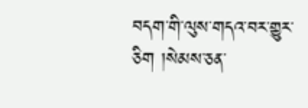བདག་གི་ལུས་གདའ་བར་གྱུར་ཅིག །སེམས་ཅན་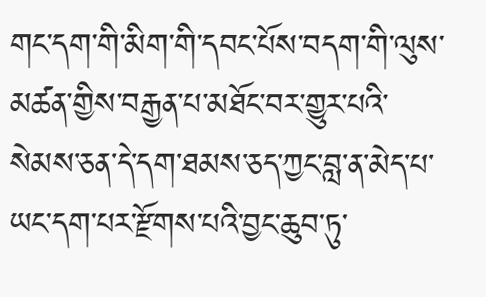གང་དག་གི་མིག་གི་དབང་པོས་བདག་གི་ལུས་མཚན་གྱིས་བརྒྱན་པ་མཐོང་བར་གྱུར་པའི་སེམས་ཅན་དེ་དག་ཐམས་ཅད་ཀྱང་བླ་ན་མེད་པ་ཡང་དག་པར་རྫོགས་པའི་བྱང་ཆུབ་ཏུ་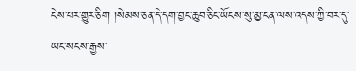ངེས་པར་གྱུར་ཅིག །སེམས་ཅན་དེ་དག་བྱང་ཆུབ་ཅིང་ཡོངས་སུ་མྱ་ངན་ལས་འདས་ཀྱི་བར་དུ་ཡང་སངས་རྒྱས་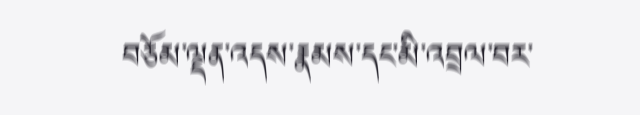བཅོམ་ལྡན་འདས་རྣམས་དང་མི་འབྲལ་བར་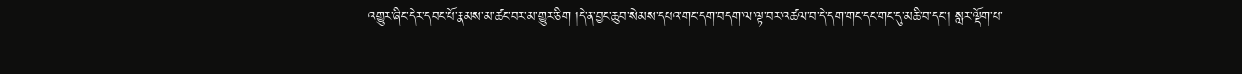འགྱུར་ཞིང་དེར་དབང་པོ་རྣམས་མ་ཚང་བར་མ་གྱུར་ཅིག །དེ་ན་བྱང་ཆུབ་སེམས་དཔའ་གང་དག་བདག་ལ་ལྟ་བར་འཚལ་བ་དེ་དག་གང་དང་གང་དུ་མཆི་བ་དང་། སླར་ལྡོག་པ་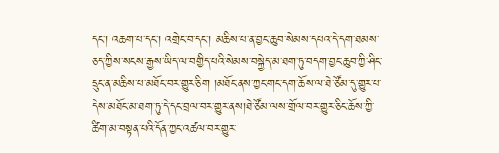དང་། འཆག་པ་དང་། འགྲེང་བ་དང་། མཆིས་པ་ན་བྱང་ཆུབ་སེམས་དཔའ་དེ་དག་ཐམས་ཅད་ཀྱིས་སངས་རྒྱས་ཡིད་ལ་བགྱིད་པའི་སེམས་བསྐྱེད་མ་ཐག་ཏུ་བདག་བྱང་ཆུབ་ཀྱི་ཤིང་དྲུང་ན་མཆིས་པ་མཐོང་བར་གྱུར་ཅིག །མཐོང་ནས་ཀྱང་གང་དག་ཆོས་ལ་ཐེ་ཙོམ་དུ་གྱུར་པ་དེས་མཐོང་མ་ཐག་ཏུ་དེ་དང་བྲལ་བར་གྱུར་ནས།ཐེ་ཙོམ་ལས་གྲོལ་བར་གྱུར་ཅིང་ཆོས་ཀྱི་ཚིག་མ་བསྟན་པའི་དོན་ཀྱང་འཚལ་བར་གྱུར་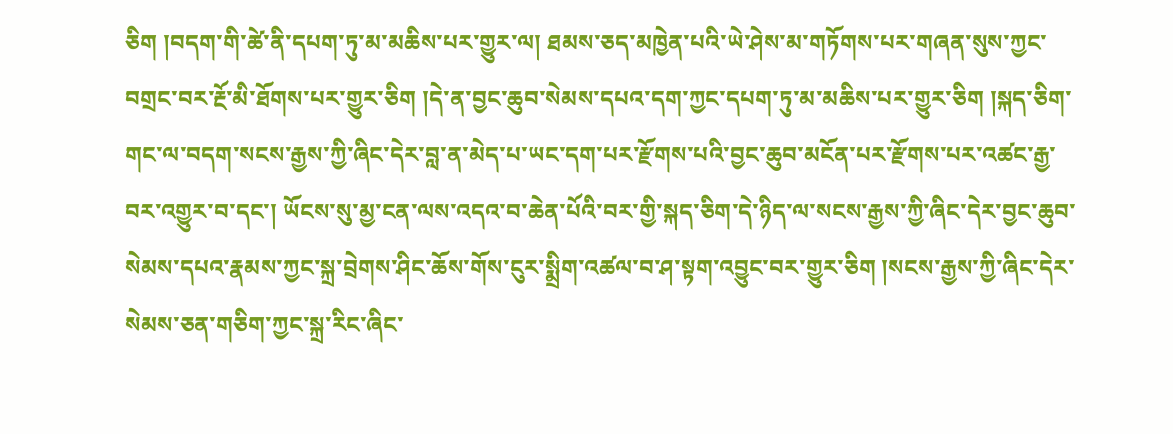ཅིག །བདག་གི་ཚེ་ནི་དཔག་ཏུ་མ་མཆིས་པར་གྱུར་ལ། ཐམས་ཅད་མཁྱེན་པའི་ཡེ་ཤེས་མ་གཏོགས་པར་གཞན་སུས་ཀྱང་བགྲང་བར་རྔོ་མི་ཐོགས་པར་གྱུར་ཅིག །དེ་ན་བྱང་ཆུབ་སེམས་དཔའ་དག་ཀྱང་དཔག་ཏུ་མ་མཆིས་པར་གྱུར་ཅིག །སྐད་ཅིག་གང་ལ་བདག་སངས་རྒྱས་ཀྱི་ཞིང་དེར་བླ་ན་མེད་པ་ཡང་དག་པར་རྫོགས་པའི་བྱང་ཆུབ་མངོན་པར་རྫོགས་པར་འཚང་རྒྱ་བར་འགྱུར་བ་དང་། ཡོངས་སུ་མྱ་ངན་ལས་འདའ་བ་ཆེན་པོའི་བར་གྱི་སྐད་ཅིག་དེ་ཉིད་ལ་སངས་རྒྱས་ཀྱི་ཞིང་དེར་བྱང་ཆུབ་སེམས་དཔའ་རྣམས་ཀྱང་སྐྲ་བྲེགས་ཤིང་ཆོས་གོས་ངུར་སྨྲིག་འཚལ་བ་ཤ་སྟག་འབྱུང་བར་གྱུར་ཅིག །སངས་རྒྱས་ཀྱི་ཞིང་དེར་སེམས་ཅན་གཅིག་ཀྱང་སྐྲ་རིང་ཞིང་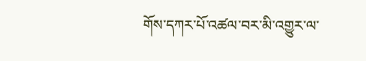གོས་དཀར་པོ་འཚལ་བར་མི་འགྱུར་ལ་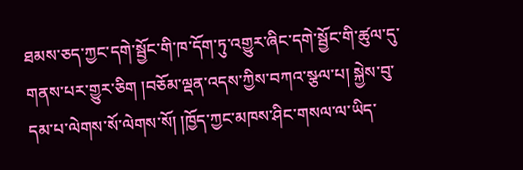ཐམས་ཅད་ཀྱང་དགེ་སྦྱོང་གི་ཁ་དོག་ཏུ་འགྱུར་ཞིང་དགེ་སྦྱོང་གི་ཚུལ་དུ་གནས་པར་གྱུར་ཅིག །བཅོམ་ལྡན་འདས་ཀྱིས་བཀའ་སྩལ་པ། སྐྱེས་བུ་དམ་པ་ལེགས་སོ་ལེགས་སོ། །ཁྱོད་ཀྱང་མཁས་ཤིང་གསལ་ལ་ཡིད་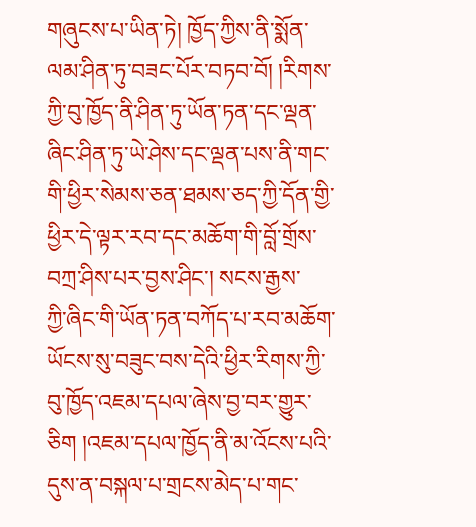གཞུངས་པ་ཡིན་ཏེ། ཁྱོད་ཀྱིས་ནི་སྨོན་ལམ་ཤིན་ཏུ་བཟང་པོར་བཏབ་བོ། །རིགས་ཀྱི་བུ་ཁྱོད་ནི་ཤིན་ཏུ་ཡོན་ཏན་དང་ལྡན་ཞིང་ཤིན་ཏུ་ཡེ་ཤེས་དང་ལྡན་པས་ནི་གང་གི་ཕྱིར་སེམས་ཅན་ཐམས་ཅད་ཀྱི་དོན་གྱི་ཕྱིར་དེ་ལྟར་རབ་དང་མཆོག་གི་བློ་གྲོས་བཀྲ་ཤིས་པར་བྱས་ཤིང་། སངས་རྒྱས་
ཀྱི་ཞིང་གི་ཡོན་ཏན་བཀོད་པ་རབ་མཆོག་ཡོངས་སུ་བཟུང་བས་དེའི་ཕྱིར་རིགས་ཀྱི་བུ་ཁྱོད་འཇམ་དཔལ་ཞེས་བྱ་བར་གྱུར་ཅིག །འཇམ་དཔལ་ཁྱོད་ནི་མ་འོངས་པའི་དུས་ན་བསྐལ་པ་གྲངས་མེད་པ་གང་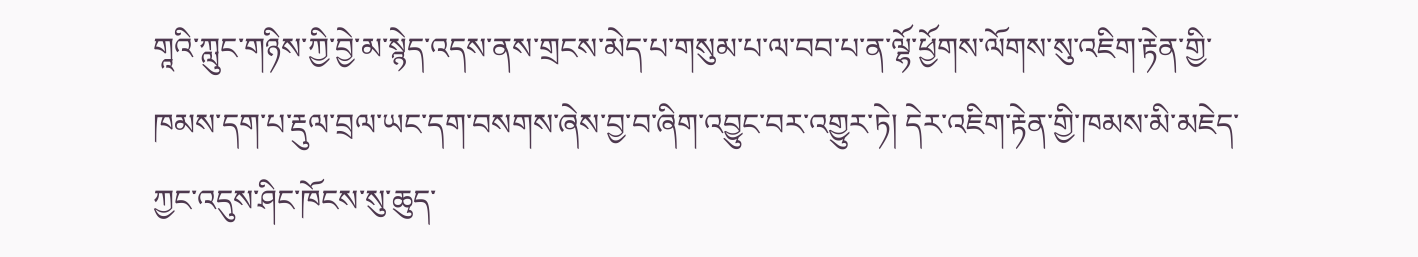གཱའི་ཀླུང་གཉིས་ཀྱི་བྱེ་མ་སྙེད་འདས་ནས་གྲངས་མེད་པ་གསུམ་པ་ལ་བབ་པ་ན་ལྷོ་ཕྱོགས་ལོགས་སུ་འཇིག་རྟེན་གྱི་ཁམས་དག་པ་རྡུལ་བྲལ་ཡང་དག་བསགས་ཞེས་བྱ་བ་ཞིག་འབྱུང་བར་འགྱུར་ཏེ། དེར་འཇིག་རྟེན་གྱི་ཁམས་མི་མཇེད་ཀྱང་འདུས་ཤིང་ཁོངས་སུ་ཆུད་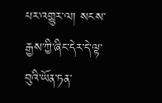པར་འགྱུར་ལ། སངས་རྒྱས་ཀྱི་ཞིང་དེར་དེ་ལྟ་བུའི་ཡོན་ཏན་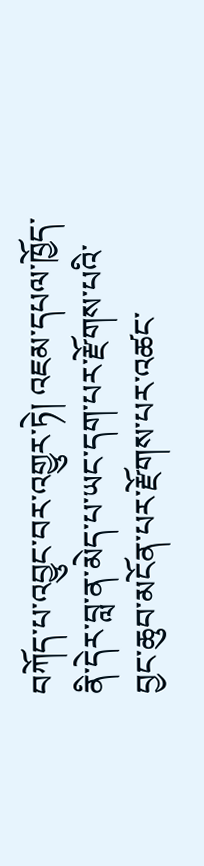བཀོད་པ་འབྱུང་བར་འགྱུར་ཏེ། འཇམ་དཔལ་ཁྱོད་ནི་དེར་བླ་ན་མེད་པ་ཡང་དག་པར་རྫོགས་པའི་བྱང་ཆུབ་མངོན་པར་རྫོགས་པར་འཚང་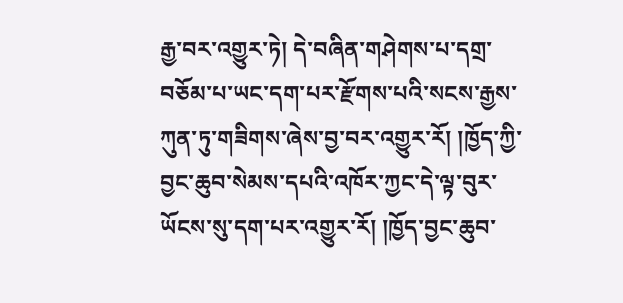རྒྱ་བར་འགྱུར་ཏེ། དེ་བཞིན་གཤེགས་པ་དགྲ་བཅོམ་པ་ཡང་དག་པར་རྫོགས་པའི་སངས་རྒྱས་ཀུན་ཏུ་གཟིགས་ཞེས་བྱ་བར་འགྱུར་རོ། །ཁྱོད་ཀྱི་བྱང་ཆུབ་སེམས་དཔའི་འཁོར་ཀྱང་དེ་ལྟ་བུར་ཡོངས་སུ་དག་པར་འགྱུར་རོ། །ཁྱོད་བྱང་ཆུབ་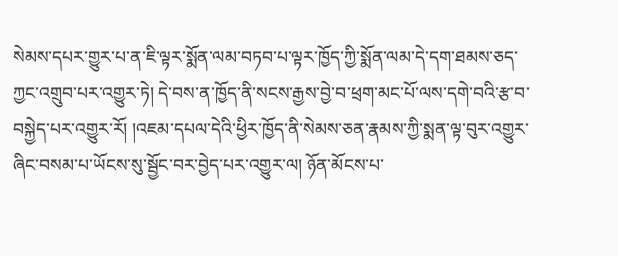སེམས་དཔར་གྱུར་པ་ན་ཇི་ལྟར་སྨོན་ལམ་བཏབ་པ་ལྟར་ཁྱོད་ཀྱི་སྨོན་ལམ་དེ་དག་ཐམས་ཅད་ཀྱང་འགྲུབ་པར་འགྱུར་ཏེ། དེ་བས་ན་ཁྱོད་ནི་སངས་རྒྱས་བྱེ་བ་ཕྲག་མང་པོ་ལས་དགེ་བའི་རྩ་བ་བསྐྱེད་པར་འགྱུར་རོ། །འཇམ་དཔལ་དེའི་ཕྱིར་ཁྱོད་ནི་སེམས་ཅན་རྣམས་ཀྱི་སྨན་ལྟ་བུར་འགྱུར་ཞིང་བསམ་པ་ཡོངས་སུ་སྦྱོང་བར་བྱེད་པར་འགྱུར་ལ། ཉོན་མོངས་པ་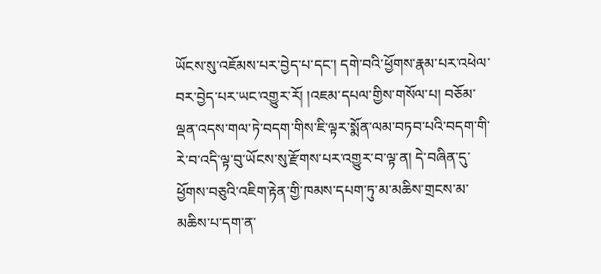ཡོངས་སུ་འཇོམས་པར་བྱེད་པ་དང་། དགེ་བའི་ཕྱོགས་རྣམ་པར་འཕེལ་བར་བྱེད་པར་ཡང་འགྱུར་རོ། །འཇམ་དཔལ་གྱིས་གསོལ་པ། བཅོམ་ལྡན་འདས་གལ་ཏེ་བདག་གིས་ཇི་ལྟར་སྨོན་ལམ་བཏབ་པའི་བདག་གི་རེ་བ་འདི་ལྟ་བུ་ཡོངས་སུ་རྫོགས་པར་འགྱུར་བ་ལྟ་ན། དེ་བཞིན་དུ་ཕྱོགས་བཅུའི་འཇིག་རྟེན་གྱི་ཁམས་དཔག་ཏུ་མ་མཆིས་གྲངས་མ་མཆིས་པ་དག་ན་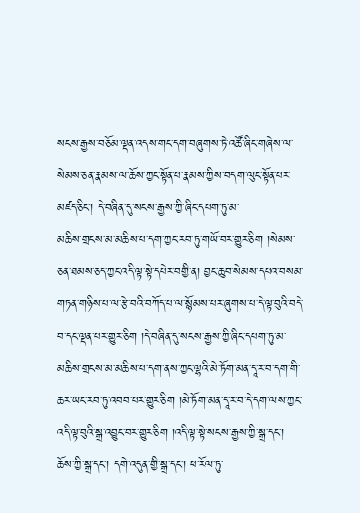སངས་རྒྱས་བཅོམ་ལྡན་འདས་གང་དག་བཞུགས་ཏེ་འཚོ་ཞིང་གཞེས་ལ་སེམས་ཅན་རྣམས་ལ་ཆོས་ཀྱང་སྟོན་པ་རྣམས་ཀྱིས་བདག་ལུང་སྟོན་པར་མཛད་ཅིང་། དེ་བཞིན་དུ་སངས་རྒྱས་ཀྱི་ཞིང་དཔག་ཏུ་མ་
མཆིས་གྲངས་མ་མཆིས་པ་དག་ཀྱང་རབ་ཏུ་གཡོ་བར་གྱུར་ཅིག །སེམས་ཅན་ཐམས་ཅད་ཀྱང་འདི་ལྟ་སྟེ་དཔེར་བགྱི་ན། བྱང་ཆུབ་སེམས་དཔའ་བསམ་གཏན་གཉིས་པ་ལ་རྩེ་བའི་བཀོད་པ་ལ་སྙོམས་པར་ཞུགས་པ་དེ་ལྟ་བུའི་བདེ་བ་དང་ལྡན་པར་གྱུར་ཅིག །དེ་བཞིན་དུ་སངས་རྒྱས་ཀྱི་ཞིང་དཔག་ཏུ་མ་མཆིས་གྲངས་མ་མཆིས་པ་དག་ནས་ཀྱང་ལྷའི་མེ་ཏོག་མན་དཱ་ར་བ་དག་གི་ཆར་ཡང་རབ་ཏུ་འབབ་པར་གྱུར་ཅིག །མེ་ཏོག་མན་དཱ་ར་བ་དེ་དག་ལས་ཀྱང་འདི་ལྟ་བུའི་སྒྲ་འབྱུང་བར་གྱུར་ཅིག །འདི་ལྟ་སྟེ་སངས་རྒྱས་ཀྱི་སྒྲ་དང་། ཆོས་ཀྱི་སྒྲ་དང་། དགེ་འདུན་གྱི་སྒྲ་དང་། ཕ་རོལ་ཏུ་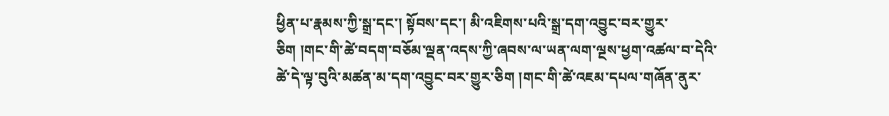ཕྱིན་པ་རྣམས་ཀྱི་སྒྲ་དང་། སྟོབས་དང་། མི་འཇིགས་པའི་སྒྲ་དག་འབྱུང་བར་གྱུར་ཅིག །གང་གི་ཚེ་བདག་བཅོམ་ལྡན་འདས་ཀྱི་ཞབས་ལ་ཡན་ལག་ལྔས་ཕྱག་འཚལ་བ་དེའི་ཚེ་དེ་ལྟ་བུའི་མཚན་མ་དག་འབྱུང་བར་གྱུར་ཅིག །གང་གི་ཚེ་འཇམ་དཔལ་གཞོན་ནུར་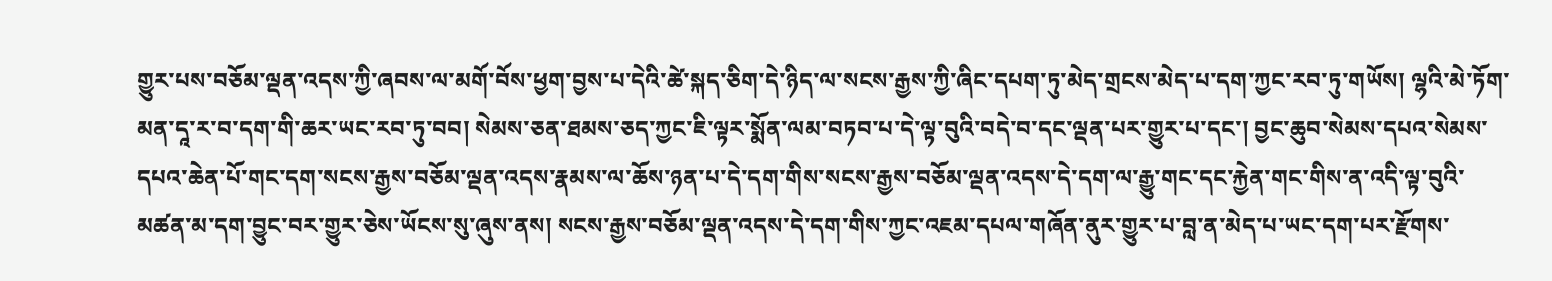གྱུར་པས་བཅོམ་ལྡན་འདས་ཀྱི་ཞབས་ལ་མགོ་བོས་ཕྱག་བྱས་པ་དེའི་ཚེ་སྐད་ཅིག་དེ་ཉིད་ལ་སངས་རྒྱས་ཀྱི་ཞིང་དཔག་ཏུ་མེད་གྲངས་མེད་པ་དག་ཀྱང་རབ་ཏུ་གཡོས། ལྷའི་མེ་ཏོག་མན་དཱ་ར་བ་དག་གི་ཆར་ཡང་རབ་ཏུ་བབ། སེམས་ཅན་ཐམས་ཅད་ཀྱང་ཇི་ལྟར་སྨོན་ལམ་བཏབ་པ་དེ་ལྟ་བུའི་བདེ་བ་དང་ལྡན་པར་གྱུར་པ་དང་། བྱང་ཆུབ་སེམས་དཔའ་སེམས་དཔའ་ཆེན་པོ་གང་དག་སངས་རྒྱས་བཅོམ་ལྡན་འདས་རྣམས་ལ་ཆོས་ཉན་པ་དེ་དག་གིས་སངས་རྒྱས་བཅོམ་ལྡན་འདས་དེ་དག་ལ་རྒྱུ་གང་དང་རྐྱེན་གང་གིས་ན་འདི་ལྟ་བུའི་མཚན་མ་དག་བྱུང་བར་གྱུར་ཅེས་ཡོངས་སུ་ཞུས་ནས། སངས་རྒྱས་བཅོམ་ལྡན་འདས་དེ་དག་གིས་ཀྱང་འཇམ་དཔལ་གཞོན་ནུར་གྱུར་པ་བླ་ན་མེད་པ་ཡང་དག་པར་རྫོགས་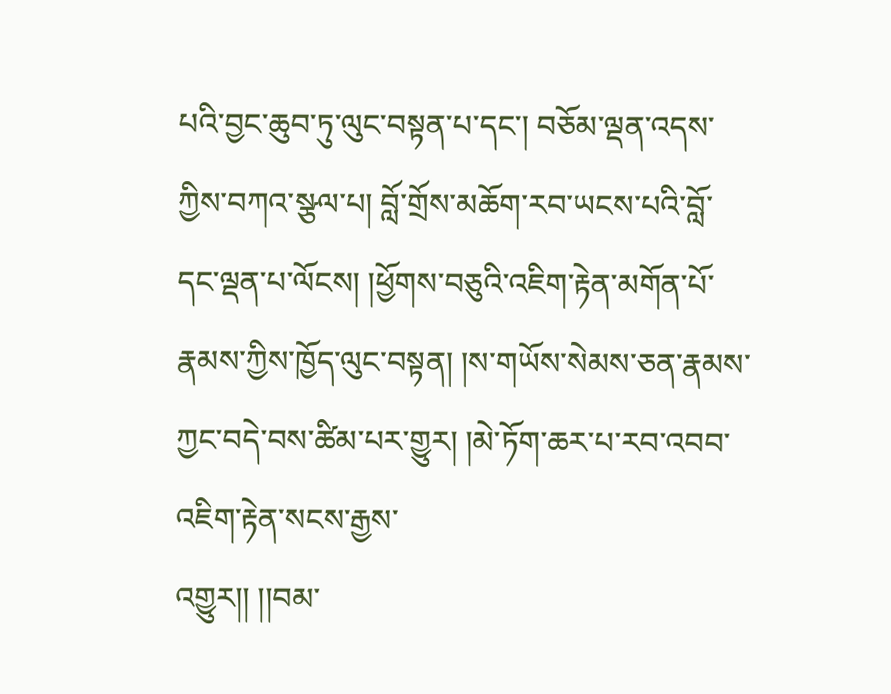པའི་བྱང་ཆུབ་ཏུ་ལུང་བསྟན་པ་དང་། བཅོམ་ལྡན་འདས་ཀྱིས་བཀའ་སྩལ་པ། བློ་གྲོས་མཆོག་རབ་ཡངས་པའི་བློ་དང་ལྡན་པ་ལོངས། །ཕྱོགས་བཅུའི་འཇིག་རྟེན་མགོན་པོ་རྣམས་ཀྱིས་ཁྱོད་ལུང་བསྟན། །ས་གཡོས་སེམས་ཅན་རྣམས་ཀྱང་བདེ་བས་ཚིམ་པར་གྱུར། །མེ་ཏོག་ཆར་པ་རབ་འབབ་འཇིག་རྟེན་སངས་རྒྱས་
འགྱུར།། །།བམ་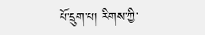པོ་དྲུག་པ། རིགས་ཀྱི་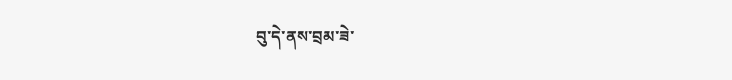བུ་དེ་ནས་བྲམ་ཟེ་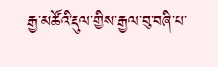རྒྱ་མཚོའི་རྡུལ་གྱིས་རྒྱལ་བུ་བཞི་པ་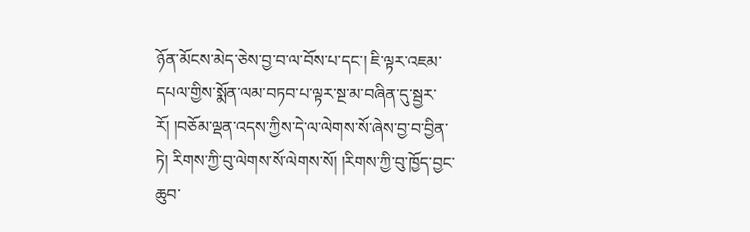ཉོན་མོངས་མེད་ཅེས་བྱ་བ་ལ་བོས་པ་དང་། ཇི་ལྟར་འཇམ་དཔལ་གྱིས་སྨོན་ལམ་བཏབ་པ་ལྟར་སྔ་མ་བཞིན་དུ་སྦྱར་རོ། །བཅོམ་ལྡན་འདས་ཀྱིས་དེ་ལ་ལེགས་སོ་ཞེས་བྱ་བ་བྱིན་ཏེ། རིགས་ཀྱི་བུ་ལེགས་སོ་ལེགས་སོ། །རིགས་ཀྱི་བུ་ཁྱོད་བྱང་ཆུབ་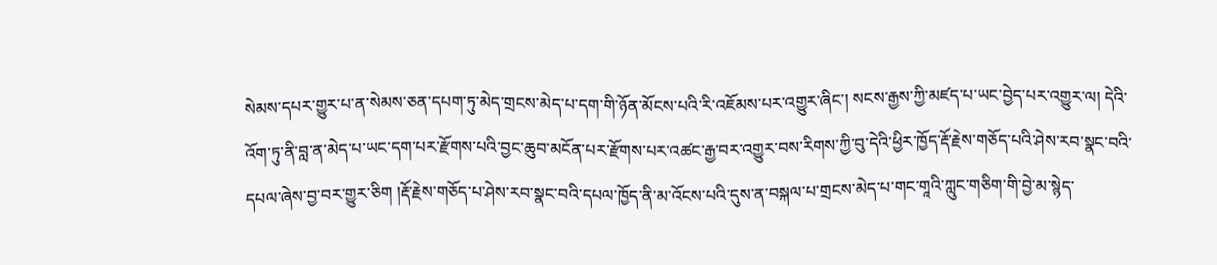སེམས་དཔར་གྱུར་པ་ན་སེམས་ཅན་དཔག་ཏུ་མེད་གྲངས་མེད་པ་དག་གི་ཉོན་མོངས་པའི་རི་འཇོམས་པར་འགྱུར་ཞིང་། སངས་རྒྱས་ཀྱི་མཛད་པ་ཡང་བྱེད་པར་འགྱུར་ལ། དེའི་འོག་ཏུ་ནི་བླ་ན་མེད་པ་ཡང་དག་པར་རྫོགས་པའི་བྱང་ཆུབ་མངོན་པར་རྫོགས་པར་འཚང་རྒྱ་བར་འགྱུར་བས་རིགས་ཀྱི་བུ་དེའི་ཕྱིར་ཁྱོད་རྡོ་རྗེས་གཅོད་པའི་ཤེས་རབ་སྣང་བའི་དཔལ་ཞེས་བྱ་བར་གྱུར་ཅིག །རྡོ་རྗེས་གཅོད་པ་ཤེས་རབ་སྣང་བའི་དཔལ་ཁྱོད་ནི་མ་འོངས་པའི་དུས་ན་བསྐལ་པ་གྲངས་མེད་པ་གང་གཱའི་ཀླུང་གཅིག་གི་བྱེ་མ་སྙེད་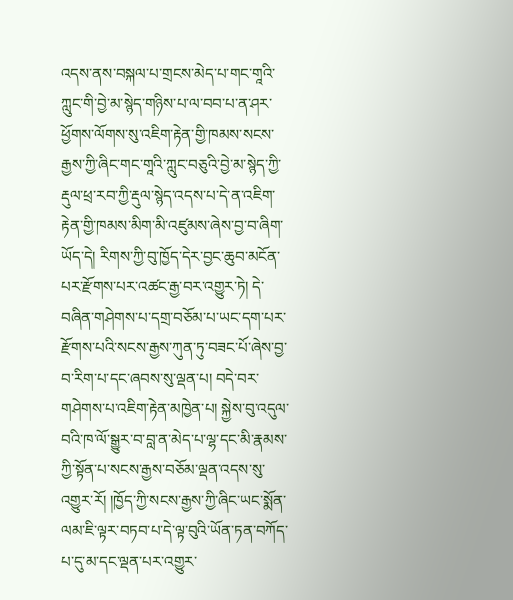འདས་ནས་བསྐལ་པ་གྲངས་མེད་པ་གང་གཱའི་ཀླུང་གི་བྱེ་མ་སྙེད་གཉིས་པ་ལ་བབ་པ་ན་ཤར་ཕྱོགས་ལོགས་སུ་འཇིག་རྟེན་གྱི་ཁམས་སངས་རྒྱས་ཀྱི་ཞིང་གང་གཱའི་ཀླུང་བཅུའི་བྱེ་མ་སྙེད་ཀྱི་རྡུལ་ཕྲ་རབ་ཀྱི་རྡུལ་སྙེད་འདས་པ་དེ་ན་འཇིག་རྟེན་གྱི་ཁམས་མིག་མི་འཛུམས་ཞེས་བྱ་བ་ཞིག་ཡོད་དེ། རིགས་ཀྱི་བུ་ཁྱོད་དེར་བྱང་ཆུབ་མངོན་པར་རྫོགས་པར་འཚང་རྒྱ་བར་འགྱུར་ཏེ། དེ་བཞིན་གཤེགས་པ་དགྲ་བཅོམ་པ་ཡང་དག་པར་རྫོགས་པའི་སངས་རྒྱས་ཀུན་ཏུ་བཟང་པོ་ཞེས་བྱ་བ་རིག་པ་དང་ཞབས་སུ་ལྡན་པ། བདེ་བར་གཤེགས་པ་འཇིག་རྟེན་མཁྱེན་པ། སྐྱེས་བུ་འདུལ་བའི་ཁ་ལོ་སྒྱུར་བ་བླ་ན་མེད་པ་ལྷ་དང་མི་རྣམས་ཀྱི་སྟོན་པ་སངས་རྒྱས་བཅོམ་ལྡན་འདས་སུ་འགྱུར་རོ། །ཁྱོད་ཀྱི་སངས་རྒྱས་ཀྱི་ཞིང་ཡང་སྨོན་ལམ་ཇི་ལྟར་བཏབ་པ་དེ་ལྟ་བུའི་ཡོན་ཏན་བཀོད་པ་དུ་མ་དང་ལྡན་པར་འགྱུར་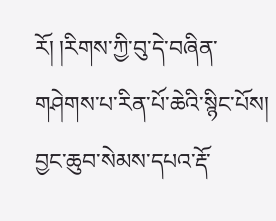རོ། །རིགས་ཀྱི་བུ་དེ་བཞིན་གཤེགས་པ་རིན་པོ་ཆེའི་སྙིང་པོས། བྱང་ཆུབ་སེམས་དཔའ་རྡོ་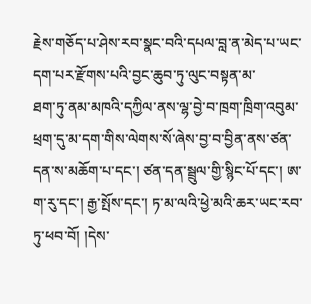རྗེས་གཅོད་པ་ཤེས་རབ་སྣང་བའི་དཔལ་བླ་ན་མེད་པ་ཡང་དག་པར་རྫོགས་པའི་བྱང་ཆུབ་ཏུ་ལུང་བསྟན་མ་
ཐག་ཏུ་ནམ་མཁའི་དཀྱིལ་ནས་ལྷ་བྱེ་བ་ཁྲག་ཁྲིག་འབུམ་ཕྲག་དུ་མ་དག་གིས་ལེགས་སོ་ཞེས་བྱ་བ་བྱིན་ནས་ཙན་དན་ས་མཆོག་པ་དང་། ཙན་དན་སྦྲུལ་གྱི་སྙིང་པོ་དང་། ཨ་ག་རུ་དང་། རྒྱ་སྤོས་དང་། ཏ་མ་ལའི་ཕྱེ་མའི་ཆར་ཡང་རབ་ཏུ་ཕབ་བོ། །དེས་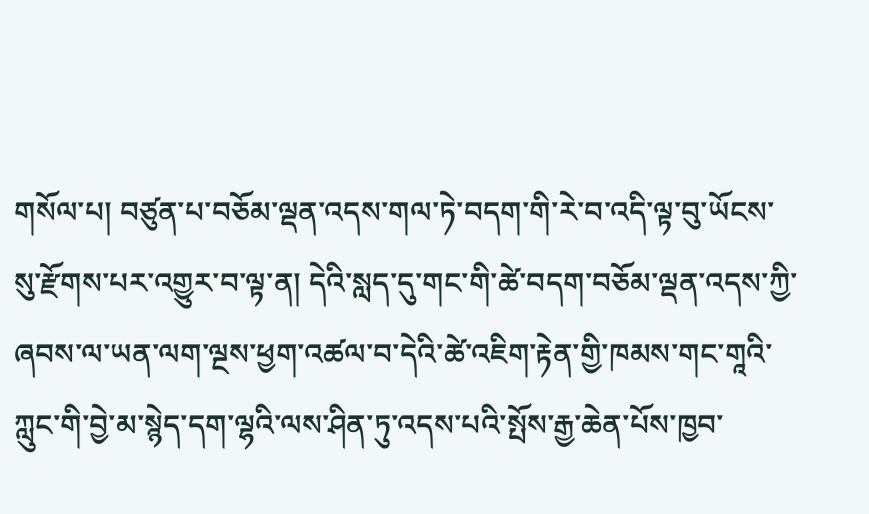གསོལ་པ། བཙུན་པ་བཅོམ་ལྡན་འདས་གལ་ཏེ་བདག་གི་རེ་བ་འདི་ལྟ་བུ་ཡོངས་སུ་རྫོགས་པར་འགྱུར་བ་ལྟ་ན། དེའི་སླད་དུ་གང་གི་ཚེ་བདག་བཅོམ་ལྡན་འདས་ཀྱི་ཞབས་ལ་ཡན་ལག་ལྔས་ཕྱག་འཚལ་བ་དེའི་ཚེ་འཇིག་རྟེན་གྱི་ཁམས་གང་གཱའི་ཀླུང་གི་བྱེ་མ་སྙེད་དག་ལྷའི་ལས་ཤིན་ཏུ་འདས་པའི་སྤོས་རྒྱ་ཆེན་པོས་ཁྱབ་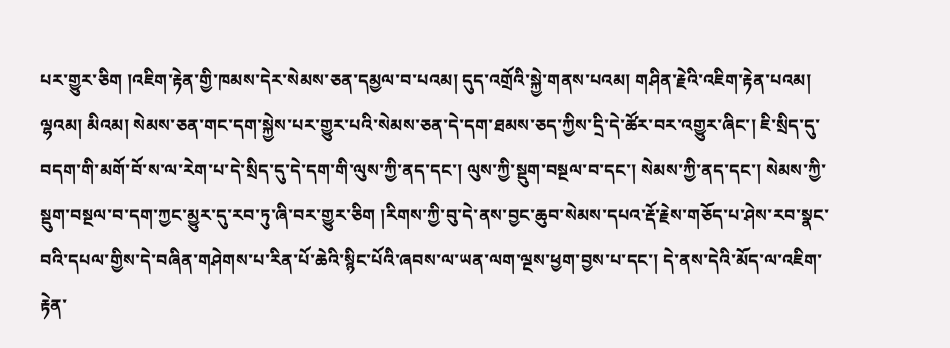པར་གྱུར་ཅིག །འཇིག་རྟེན་གྱི་ཁམས་དེར་སེམས་ཅན་དམྱལ་བ་པའམ། དུད་འགྲོའི་སྐྱེ་གནས་པའམ། གཤིན་རྗེའི་འཇིག་རྟེན་པའམ། ལྷའམ། མིའམ། སེམས་ཅན་གང་དག་སྐྱེས་པར་གྱུར་པའི་སེམས་ཅན་དེ་དག་ཐམས་ཅད་ཀྱིས་དྲི་དེ་ཚོར་བར་འགྱུར་ཞིང་། ཇི་སྲིད་དུ་བདག་གི་མགོ་བོ་ས་ལ་རེག་པ་དེ་སྲིད་དུ་དེ་དག་གི་ལུས་ཀྱི་ནད་དང་། ལུས་ཀྱི་སྡུག་བསྔལ་བ་དང་། སེམས་ཀྱི་ནད་དང་། སེམས་ཀྱི་སྡུག་བསྔལ་བ་དག་ཀྱང་མྱུར་དུ་རབ་ཏུ་ཞི་བར་གྱུར་ཅིག །རིགས་ཀྱི་བུ་དེ་ནས་བྱང་ཆུབ་སེམས་དཔའ་རྡོ་རྗེས་གཅོད་པ་ཤེས་རབ་སྣང་བའི་དཔལ་གྱིས་དེ་བཞིན་གཤེགས་པ་རིན་པོ་ཆེའི་སྙིང་པོའི་ཞབས་ལ་ཡན་ལག་ལྔས་ཕྱག་བྱས་པ་དང་། དེ་ནས་དེའི་མོད་ལ་འཇིག་རྟེན་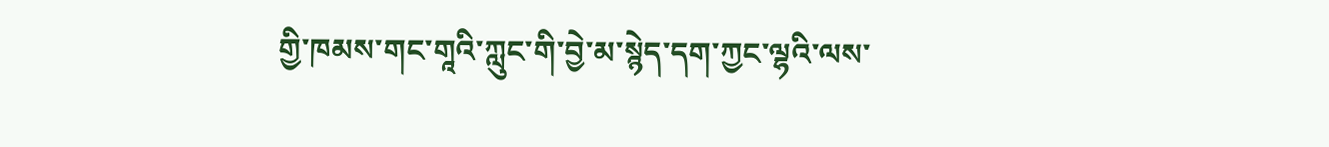གྱི་ཁམས་གང་གཱའི་ཀླུང་གི་བྱེ་མ་སྙེད་དག་ཀྱང་ལྷའི་ལས་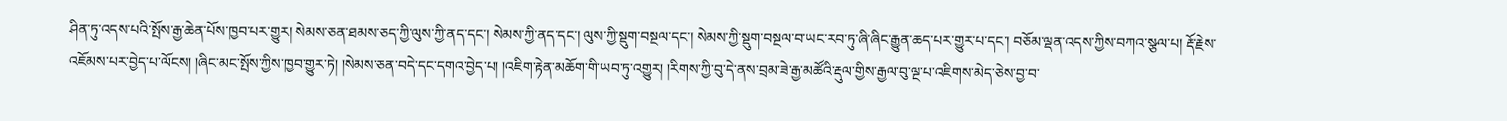ཤིན་ཏུ་འདས་པའི་སྤོས་རྒྱ་ཆེན་པོས་ཁྱབ་པར་གྱུར། སེམས་ཅན་ཐམས་ཅད་ཀྱི་ལུས་ཀྱི་ནད་དང་། སེམས་ཀྱི་ནད་དང་། ལུས་ཀྱི་སྡུག་བསྔལ་དང་། སེམས་ཀྱི་སྡུག་བསྔལ་བ་ཡང་རབ་ཏུ་ཞི་ཞིང་རྒྱུན་ཆད་པར་གྱུར་པ་དང་། བཅོམ་ལྡན་འདས་ཀྱིས་བཀའ་སྩལ་པ། རྡོ་རྗེས་འཇོམས་པར་བྱེད་པ་ལོངས། །ཞིང་མང་སྤོས་ཀྱིས་ཁྱབ་གྱུར་ཏེ། །སེམས་ཅན་བདེ་དང་དགའ་བྱེད་པ། །འཇིག་རྟེན་མཆོག་གི་ཡབ་ཏུ་འགྱུར། །རིགས་ཀྱི་བུ་དེ་ནས་བྲམ་ཟེ་རྒྱ་མཚོའི་རྡུལ་གྱིས་རྒྱལ་བུ་ལྔ་པ་འཇིགས་མེད་ཅེས་བྱ་བ་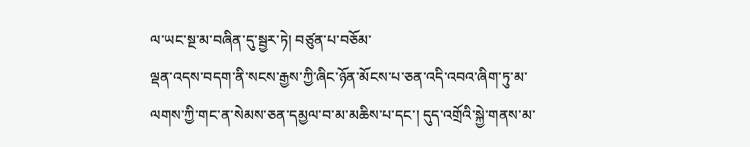ལ་ཡང་སྔ་མ་བཞིན་དུ་སྦྱར་ཏེ། བཙུན་པ་བཅོམ་
ལྡན་འདས་བདག་ནི་སངས་རྒྱས་ཀྱི་ཞིང་ཉོན་མོངས་པ་ཅན་འདི་འབའ་ཞིག་ཏུ་མ་ལགས་ཀྱི་གང་ན་སེམས་ཅན་དམྱལ་བ་མ་མཆིས་པ་དང་། དུད་འགྲོའི་སྐྱེ་གནས་མ་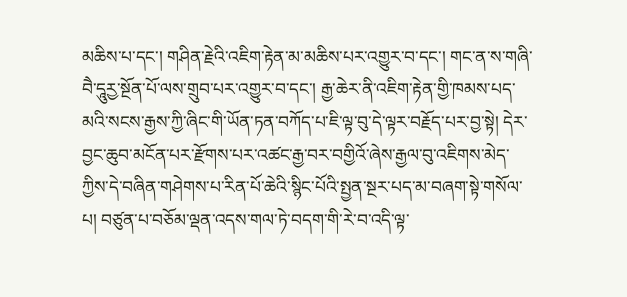མཆིས་པ་དང་། གཤིན་རྗེའི་འཇིག་རྟེན་མ་མཆིས་པར་འགྱུར་བ་དང་། གང་ན་ས་གཞི་བཻ་དཱུརྱ་སྔོན་པོ་ལས་གྲུབ་པར་འགྱུར་བ་དང་། རྒྱ་ཆེར་ནི་འཇིག་རྟེན་གྱི་ཁམས་པད་མའི་སངས་རྒྱས་ཀྱི་ཞིང་གི་ཡོན་ཏན་བཀོད་པ་ཇི་ལྟ་བུ་དེ་ལྟར་བརྗོད་པར་བྱ་སྟེ། དེར་བྱང་ཆུབ་མངོན་པར་རྫོགས་པར་འཚང་རྒྱ་བར་བགྱིའོ་ཞེས་རྒྱལ་བུ་འཇིགས་མེད་ཀྱིས་དེ་བཞིན་གཤེགས་པ་རིན་པོ་ཆེའི་སྙིང་པོའི་སྤྱན་སྔར་པད་མ་བཞག་སྟེ་གསོལ་པ། བཙུན་པ་བཅོམ་ལྡན་འདས་གལ་ཏེ་བདག་གི་རེ་བ་འདི་ལྟ་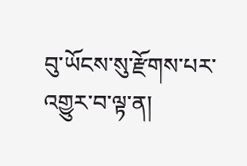བུ་ཡོངས་སུ་རྫོགས་པར་འགྱུར་བ་ལྟ་ན།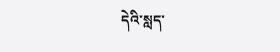དེའི་སླད་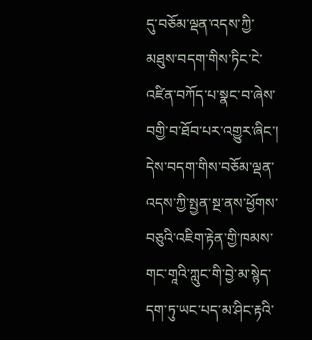དུ་བཅོམ་ལྡན་འདས་ཀྱི་མཐུས་བདག་གིས་ཏིང་ངེ་འཛིན་བཀོད་པ་སྣང་བ་ཞེས་བགྱི་བ་ཐོབ་པར་འགྱུར་ཞིང་། དེས་བདག་གིས་བཅོམ་ལྡན་འདས་ཀྱི་སྤྱན་སྔ་ནས་ཕྱོགས་བཅུའི་འཇིག་རྟེན་གྱི་ཁམས་གང་གཱའི་ཀླུང་གི་བྱེ་མ་སྙེད་དག་ཏུ་ཡང་པད་མ་ཤིང་རྟའི་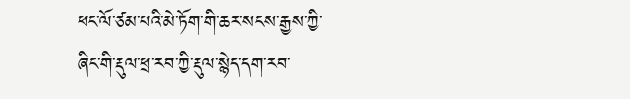ཕང་ལོ་ཙམ་པའི་མེ་ཏོག་གི་ཆར་སངས་རྒྱས་ཀྱི་ཞིང་གི་རྡུལ་ཕྲ་རབ་ཀྱི་རྡུལ་སྙེད་དག་རབ་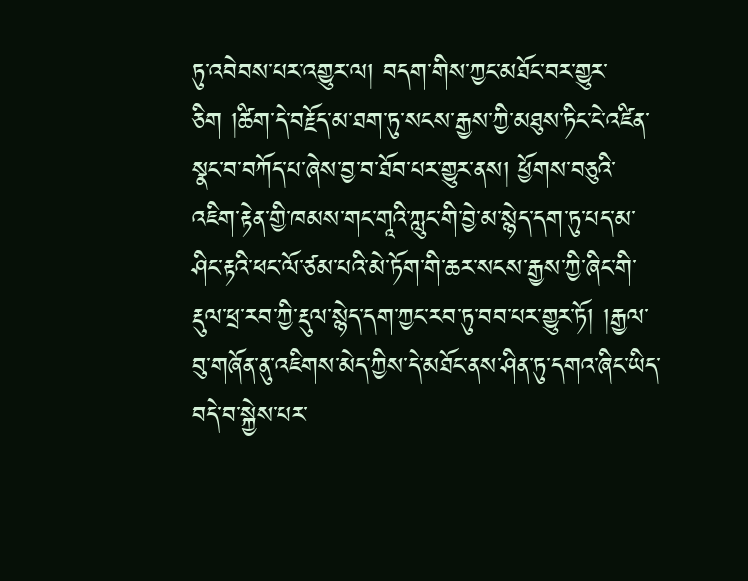ཏུ་འབེབས་པར་འགྱུར་ལ། བདག་གིས་ཀྱང་མཐོང་བར་གྱུར་ཅིག །ཚིག་དེ་བརྗོད་མ་ཐག་ཏུ་སངས་རྒྱས་ཀྱི་མཐུས་ཏིང་ངེ་འཛིན་སྣང་བ་བཀོད་པ་ཞེས་བྱ་བ་ཐོབ་པར་གྱུར་ནས། ཕྱོགས་བཅུའི་འཇིག་རྟེན་གྱི་ཁམས་གང་གཱའི་ཀླུང་གི་བྱེ་མ་སྙེད་དག་ཏུ་པད་མ་ཤིང་རྟའི་ཕང་ལོ་ཙམ་པའི་མེ་ཏོག་གི་ཆར་སངས་རྒྱས་ཀྱི་ཞིང་གི་རྡུལ་ཕྲ་རབ་ཀྱི་རྡུལ་སྙེད་དག་ཀྱང་རབ་ཏུ་བབ་པར་གྱུར་ཏོ། །རྒྱལ་བུ་གཞོན་ནུ་འཇིགས་མེད་ཀྱིས་དེ་མཐོང་ནས་ཤིན་ཏུ་དགའ་ཞིང་ཡིད་བདེ་བ་སྐྱེས་པར་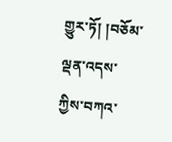གྱུར་ཏོ། །བཅོམ་ལྡན་འདས་ཀྱིས་བཀའ་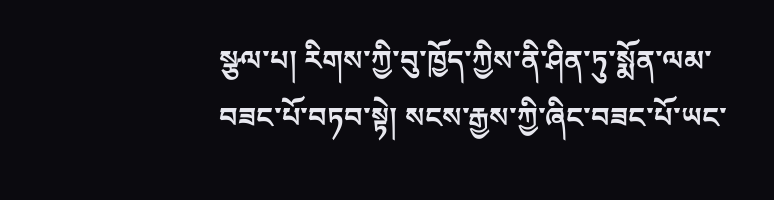སྩལ་པ། རིགས་ཀྱི་བུ་ཁྱོད་ཀྱིས་ནི་ཤིན་ཏུ་སྨོན་ལམ་བཟང་པོ་བཏབ་སྟེ། སངས་རྒྱས་ཀྱི་ཞིང་བཟང་པོ་ཡང་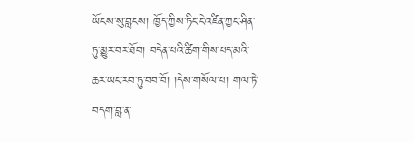ཡོངས་སུ་བླངས། ཁྱོད་ཀྱིས་ཏིང་ངེ་འཛིན་ཀྱང་ཤིན་ཏུ་མྱུར་བར་ཐོབ། བདེན་པའི་ཚིག་གིས་པད་མའི་ཆར་ཡང་རབ་ཏུ་བབ་བོ། །དེས་གསོལ་པ། གལ་ཏེ་བདག་བླ་ན་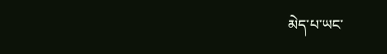མེད་པ་ཡང་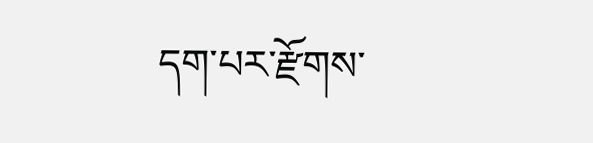དག་པར་རྫོགས་